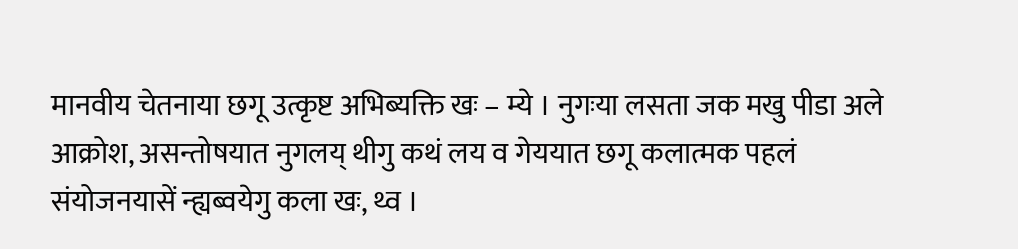मानवीय चेतनाया छगू उत्कृष्ट अभिब्यक्ति खः – म्ये । नुगःया लसता जक मखु पीडा अले आक्रोश, असन्तोषयात नुगलय् थीगु कथं लय व गेययात छगू कलात्मक पहलं संयोजनयासें न्ह्यब्वयेगु कला खः, थ्व ।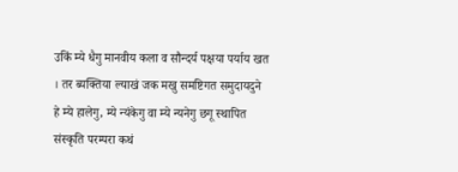उकिं म्ये धैगु मानवीय कला व सौन्दर्य पक्षया पर्याय खत । तर ब्यक्तिया ल्याखं जक मखु समष्टिगत समुदायदुने हे म्ये हालेगु, म्ये न्यंकेगु वा म्ये न्यनेगु छगू स्थापित संस्कृति परम्परा कथं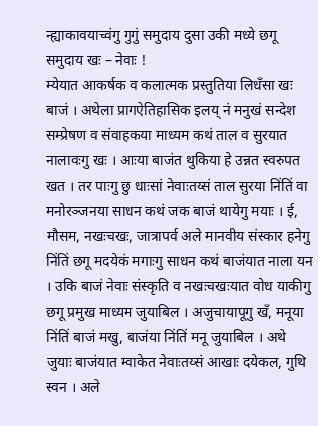न्ह्याकावयाच्वंगु गुगुं समुदाय दुसा उकी मध्ये छगू समुदाय खः – नेवाः !
म्येयात आकर्षक व कलात्मक प्रस्तुतिया लिधँसा खः बाजं । अथेला प्रागऐतिहासिक इलय् नं मनुखं सन्देश सम्प्रेषण व संवाहकया माध्यम कथं ताल व सुरयात नालावःगु खः । आःया बाजंत थुकिया हे उन्नत स्वरुपत खत । तर पाःगु छु धाःसां नेवाःतय्सं ताल सुरया निंतिं वा मनोरञ्जनया साधन कथं जक बाजं थायेगु मयाः । ई, मौसम, नखःचखः, जात्रापर्व अले मानवीय संस्कार हनेगु निंतिं छगू मदयेकं मगाःगु साधन कथं बाजंयात नाला यन । उकि बाजं नेवाः संस्कृति व नखःचखःयात वोध याकीगु छगू प्रमुख माध्यम जुयाबिल । अजुचायापूगु खँ, मनूया निंतिं बाजं मखु, बाजंया निंतिं मनू जुयाबिल । अथे जुयाः बाजंयात म्वाकेत नेवाःतय्सं आखाः दयेकल, गुथि स्वन । अले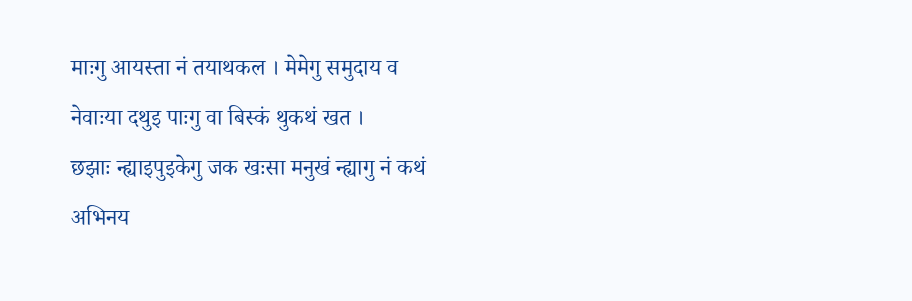माःगु आयस्ता नं तयाथकल । मेमेगु समुदाय व नेवाःया दथुइ पाःगु वा बिस्कं थुकथं खत ।
छझाः न्ह्याइपुइकेगु जक खःसा मनुखं न्ह्यागु नं कथं अभिनय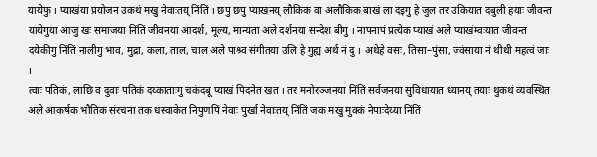यायेफु । प्याखंया प्रयोजन उकथं मखु नेवाःतय् निंतिं । छपु छपु प्याखनय् लौकिक वा अलौकिक बाखं ला दइगु हे जुल तर उकियात दबुली हयाः जीवन्त यायेगुया आजु खः समाजया निंतिं जीवनया आदर्श, मूल्य, मान्यता अले दर्शनया सन्देश बीगु । नापनापं प्रत्येक प्याखं अले प्याखंम्वःयात जीवन्त दयेकीगु निंतिं नालीगु भाव, मुद्रा, कला, ताल, चाल अले पाश्र्व संगीतया उलि हे गुह्य अर्थ नं दु । अथेहे वसः, तिसा–पुंसा, ज्वंसाया नं थीथी महत्वं जाः ।
त्वाः पतिकं, लाछि व दुवाः पतिकं दय्काताःगु चकंदबू प्याखं पिदनेत खत । तर मनोरञ्जनया निंतिं सर्वजनया सुविधायात ध्यानय् तयाः थुकथं व्यवस्थित अले आकर्षक भौतिक संरचना तक धस्वाकेत निपुणपिं नेवाः पुर्खा नेवाःतय् निंतिं जक मखु मुक्कं नेपाःदेय्या निंतिं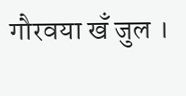गौरवया खँ जुल ।